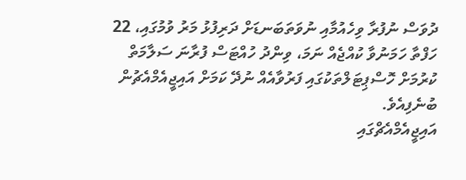ދުވަސް ނުފުރާ ވިހެއުމާއި ނުވަތަބަނޑަށް ދަރިފުޅު މަރު ވުމުގައި، 22 ހަފްތާ ހަމަނުވާ ކުއްޖެއް ނަމަ، ވިންދު ހުއްޓަސް ފުރާނަ ސަލާމަތް ކުރުމަށް ހޮސްޕިޓަލްތަކުގައި ފަރުވާއެއް ނުދޭ ކަމަށް އައިޖީއެމްއެޗުން ބުނެފިއެވެ.
އައިޖީއެމްއެޗްގައި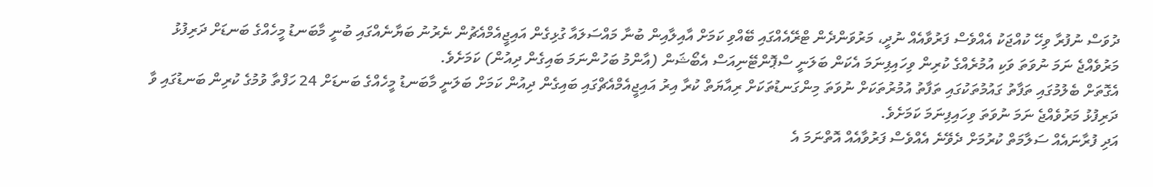ދުވަސް ނުފުރާ ވިހޭ ކުއްޖަކު އެއްވެސް ފަރުވާއެއް ނުދީ، މަރުވަންދެން ޓްރޭއެއްގައި ބޭއްވި ކަމަށް އާއިލާއިން ބުނާ މައްސަލައާ ގުޅިގެން އައިޖީއެމްއެޗުން ނެރުނު ބަޔާނެއްގައި ބުނީ މާބަނޑު މީހެއްގެ ބަނޑަށް ދަރިފުޅު މަރުވެއްޖެ ނަމަ ނުވަތަ ވަކި އުމުރެއްގެ ކުރިން ވިހައިފިނަމަ އެކަން ބަލަނީ ސްޕޮންޓޭނިއަސް އެބޯޝަން (އާންމު ބަހުންނަމަ ބައިގެން ދިއުން) ކަމަށެވެ.
އެގޮތަށް ބެލުމުގައި ތަފާތު ގައުމުތަކުގައި ތަފާތު އުމުރުތަކަށް ނުވަތަ މިންގަނޑުތަކަށް ރިއާޔަތް ކުރާ އިރު އައިޖީއެމްއެޗްގައި ބައިގެން ދިއުން ކަމަށް ބަލަނީ މާބަނޑު މީހެއްގެ ބަނޑަށް 24 ހަފްތާ ވުމުގެ ކުރިން ބަނޑުގައި ވާ ދަރިފުޅު މަރުވެއްޖެ ނަމަ ނުވަތަ ވިހައިފިނަމަ ކަމަށެވެ.
އަދި ފުރާނައެއް ސަލާމަތް ކުރުމަށް ދެވޭނެ އެއްވެސް ފަރުވާއެއް އޮތްނަމަ އެ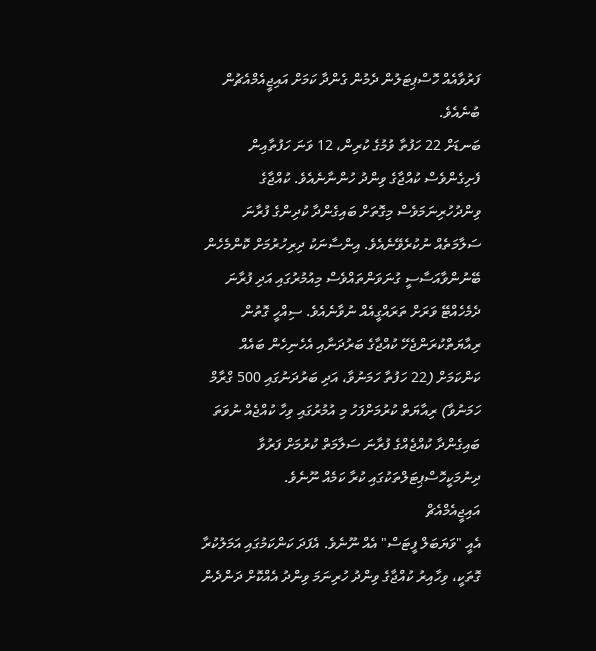ފަރުވާއެއް ހޮސްޕިޓަލުން ދެމުން ގެންދާ ކަމަށް އައިޖީއެމްއެޗުން ބުނެއެވެ.
ބަނޑަށް 22 ހަފުތާ ވުމުގެ ކުރިން، 12 ވަނަ ހަފުތާއިން ފެށިގެންވެސް ކުއްޖާގެ ވިންދު ހުންނާނެއެވެ. ކުއްޖާގެ ވިންދުހުރިނަމަވެސް މިގޮތަށް ބައިގެންދާ ކުދިންގެ ފުރާނަ ސަލާމަތެއް ނުކުރެވޭނެއެވެ. އިންސާނަކު ދިރިހުރުމަށް ކޮންމެހެން ބޭނުންވާއަސާސީ ގުނަވަންތައްވެސް މިއުމުރުގައި އަދި ފުރާނަ ދެމެހެއްޓޭ ވަރަށް ތަރައްގީއެއް ނުވާނެއެވެ. ސިއްހީ ގޮތުން ރިއާޔަތްކުރަންޖެހޭ ކުއްޖާގެ ބަރުދަނާއި އެހެނިހެން ބައެއް ކަންކަމަށް (22 ހަފުތާ ހަމަނުވާ، އަދި ބަރުދަނުގައި 500 ގްރާމް ހަމަނުވާ) ރިއާޔަތް ކުރުމަށްފަހު މި އުމުރުގައި ވިހާ ކުއްޖެއް ނުވަތަ ބައިގެންދާ ކުއްޖެއްގެ ފުރާނަ ސަލާމަތް ކުރުމަށް ފަރުވާ ދިނުމަކީހޮސްޕިޓަލްތަކުގައި ކުރާ ކަމެއް ނޫނެވެ.
އައިޖީއެމްއެޗް
އެއީ "ވަޔަބަލް ފީޓަސް" އެއް ނޫނެވެ. އެފަދަ ކަންކަމުގައި އަމަލުކުރާ ގޮތަކީ، ވިހާއިރު ކުއްޖާގެ ވިންދު ހުރިނަމަ ވިންދު އެއްކޮށް ދަންދެން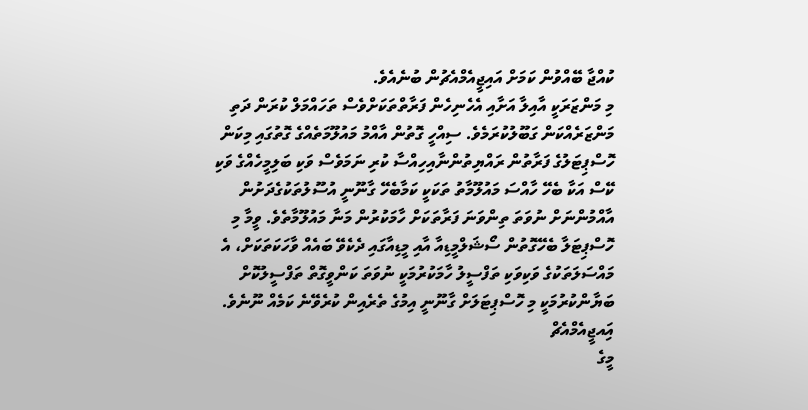ކުއްޖާ ބޭއްވުން ކަމަށް އައިޖީއެމްއެޗުން ބުނެއެވެ.
މި މަންޒަރަކީ އާއިލާ އަށާއި އެހެނިހެން ފަރާތްތަކަށްވެސް ތަހައްމަލް ކުރަން ދަތި މަންޒަރެއްކަން ގަބޫލުކުރަމެވެ. ސިއްހީ ގޮތުން އާއްމު މައުލޫމަތެއްގެ ގޮތުގައި މިކަން ހޮސްޕިޓަލުގެ ފަރާތުން ރައްޔިތުންނާއިހިއްސާ ކުރި ނަމަވެސް ވަކި ބަލިމީހެއްގެ ވަކި ކޭސް އަކާ ބެހޭ ހާއްސަ މައުލޫމާތު ތަކަކީ ކަމާބެހޭ ގާނޫނީ އުސޫލުތަކުގެދަށުން އާއްމުންނަށް ނުވަތަ ތިންވަނަ ފަރާތަކަށް ހާމަކުރުން މަނާ މައުލޫމާތެވެ. ވީމާ މި ހޮސްޕިޓަލާ ބެހޭގޮތުން ސޯޝަލްމީޑިއާ އާއި މީޑިއާގައި ދެކެވޭ ބައެއް ވާހަކަތަކަށް، އެ މައްސަލަތަކުގެ ވަކިވަކި ތަފްސީލު ހާމަކުރުމަކީ ނުވަތަ ކަންވީގޮތް ތަފްސީލުކޮށް ބަޔާންކުރުމަކީ މި ހޮސްޕިޓަލަށް ގާނޫނީ އިމުގެ ތެރެއިން ކުރެވޭނެ ކަމެއް ނޫނެވެ.
އަިއޖީއެމްއެޗް
މީގެ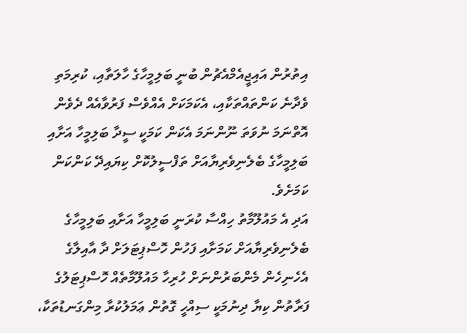އިތުރުން އައިޖީއެމްއެޗުން ބުނީ ބަލިމީހާގެ ހާލަތާއި، ކުރިމަތި ވެދާނެ ކަންތައްތަކާއި، އެކަމަކަށް އެއްވެސް ފަރުވާއެއް ދެވެން އޮތްނަމަ ނުވަތަ ނޫންނަމަ އެކަން ކަމަކީ ސީދާ ބަލިމީހާ އަށާއި ބަލިމީހާގެ ބެލެނިވެރިޔާއަށް ތަފްސީލުކޮށް ކިޔައިދޭ ކަންކަން ކަމަށެވެ.
އަދި އެ މައުލޫމާތު ހިއްސާ ކުރަނީ ބަލިމީހާ އަށާއި ބަލިމީހާގެ ބެލެނިވެރިޔާއަށް ކަމަށާއި ފަހުން ހޮސްޕިޓަލަށް ދާ އާއިލާގެ އެހެނިހެން މެންބަރުންނަށް ހުރިހާ މައުލޫމާތެއް ހޮސްޕިޓަލުގެ ފަރާތުން ކިޔާ ދިނުމަކީ ސިއްހީ ގޮތުން ޢަމަލުކުރާ މިންގަނޑުތަކާ،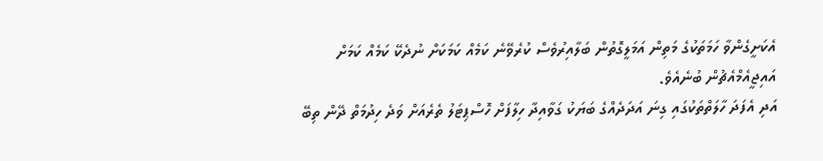އެކަށީގެންވާ ހަމަތަކުގެ މަތިން އަމަލީގޮތުން ބަލާއިރުވެސް ކުރެވޭނެ ކަމެއް ކަމަކަށް ނުދެކޭ ކަމެއް ކަމަށް އައިޖީއެމްއެޗުން ބުނެއެވެ.
އަދި އެފަދަ ހާލަތްތަކުގައި ގިނަ އަދަދެއްގެ ބަޔަކު ގަވާއިދާ ހިލާފަށް ހޮސްޕިޓަލު ތެރެއަށް ވަދެ ހިދުމަތް ދޭން ތިބޭ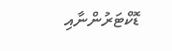ޑޮކްޓަރުންނާއި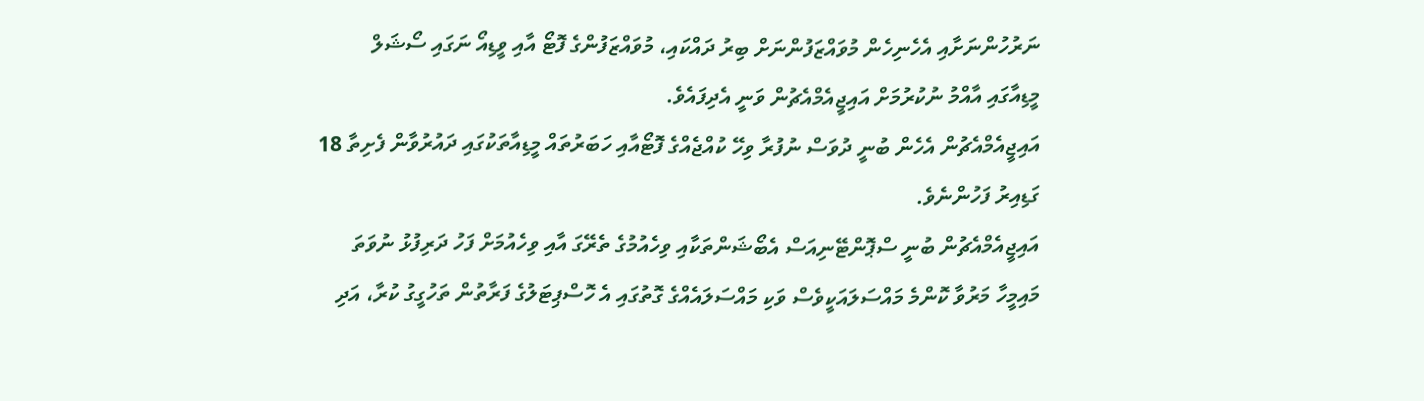ނަރުހުންނަށާއި އެހެނިހެން މުވައްޒަފުންނަށް ބިރު ދައްކައި، މުވައްޒަފުންގެ ފޮޓޯ އާއި ވީޑިއޯ ނަގައި ސޯޝަލް މީޑިއާގައި އާއްމު ނުކުރުމަށް އައިޖީއެމްއެޗުން ވަނީ އެދިފައެވެ.
އައިޖީއެމްއެޗުން އެހެން ބުނީ ދުވަސް ނުފުރާ ވިހޭ ކުއްޖެއްގެ ފޮޓޯއާއި ހަބަރުތައް މީޑިއާތަކުގައި ދައުރުވާން ފެށިތާ 18 ގަޑިއިރު ފަހުންނެވެ.
އައިޖީއެމްއެޗުން ބުނީ ސްޕޮންޓޭނިއަސް އެބޯޝަންތަކާއި ވިހެއުމުގެ ތެރޭގަ އާއި ވިހެއުމަށް ފަހު ދަރިފުޅު ނުވަތަ މައިމީހާ މަރުވާ ކޮންމެ މައްސަލައަކީވެސް ވަކި މައްސަލައެއްގެ ގޮތުގައި އެ ހޮސްޕިޓަލުގެ ފަރާތުން ތަހުގީގު ކުރާ، އަދި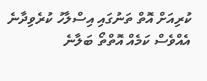ކުރިއަށް އޮތް ތަނުގައި އިސްލާހު ކުރެވިދާނެ އެއްވެސް ކަމެއް އޮތްތޯ ބަލާނެ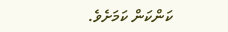ކަންކަން ކަމަށެވެ.